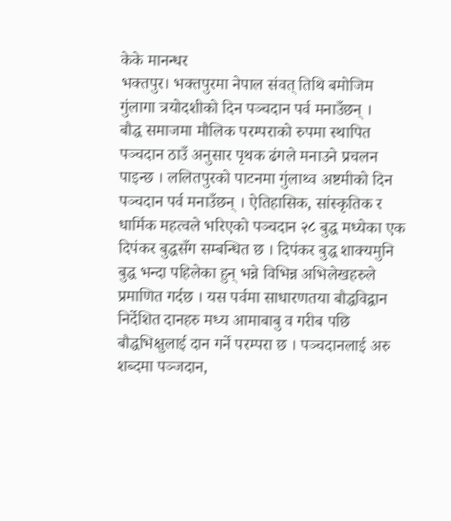केके मानन्धर
भक्तपुर। भक्तपुरमा नेपाल संवत् तिथि बमोजिम गुंलागा त्रयोदशीको दिन पञ्चदान पर्व मनाउँछन् ।
बौद्ध समाजमा मौलिक परम्पराको रुपमा स्थापित पञ्चदान ठाउँ अनुसार पृथक ढंगले मनाउने प्रचलन पाइन्छ । ललितपुरको पाटनमा गुंलाथ्व अष्टमीको दिन पञ्चदान पर्व मनाउँछन् । ऐतिहासिक, सांस्कृतिक र धार्मिक महत्वले भरिएको पञ्चदान २८ बुद्ध मध्येका एक दिपंकर बुद्धसँग सम्बन्धित छ । दिपंकर बुद्ध शाक्यमुनि बुद्ध भन्दा पहिलेका हुन् भन्ने विभिन्न अभिलेखहरुले प्रमाणित गर्दछ । यस पर्वमा साधारणतया बौद्धविद्वान निर्देशित दानहरु मध्य आमाबाबु व गरीब पछि बौद्धभिक्षुलाई दान गर्ने परम्परा छ । पञ्चदानलाई अरु शब्दमा पञ्जदान,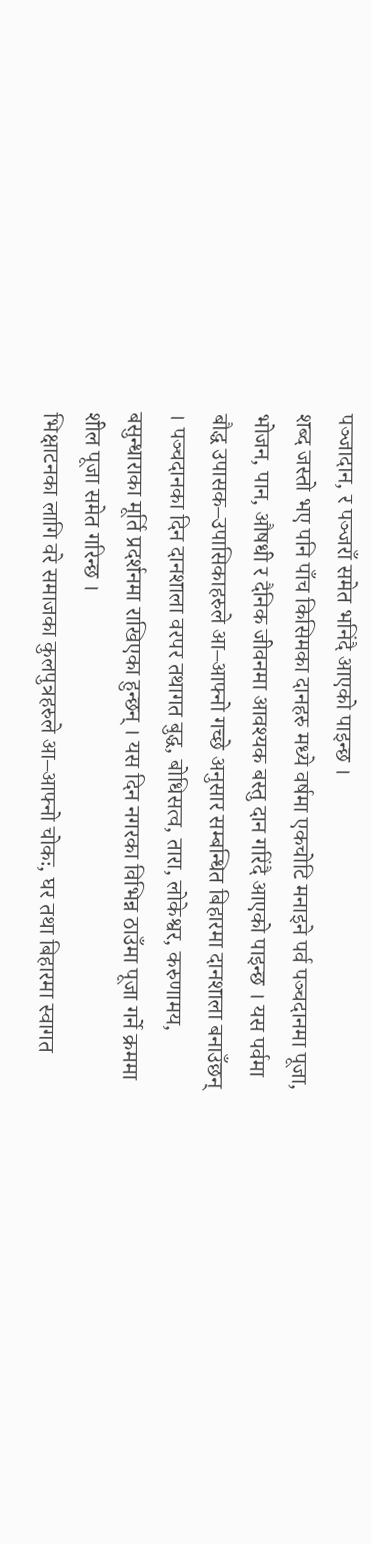पञ्जादान, र पञ्जराँ समेत भनिंदै आएको पाइन्छ ।
शब्द जस्तो भए पनि पाँच किसिमका दानहरु मध्ये वर्षमा एकचोटि मनाइने पर्व पञ्चदानमा पूजा, भोजन, पान, औषधी र दैनिक जीवनमा आवश्यक बस्तु दान गरिंदै आएको पाइन्छ । यस पर्वमा बौद्ध उपासक–उपासिकाहरुले आ–आफ्नो गच्छे अनुसार सम्बन्धित बिहारमा दानशाला बनाउँछन् । पञ्चदानका दिन दानशाला वरपर तथागत बुद्ध, बोधिसत्व, तारा, लोकेश्वर, करुणामय, बसुन्धाराका मूर्ति प्रदर्शनमा राखिएका हुन्छन् । यस दिन नगरका विभिन्न ठाउँमा पूजा गर्ने क्रममा शील पूजा समेत गरिन्छ ।
भिक्षाटनका लागि वरे समाजका कुलपुत्रहरुले आ–आफ्नो चोकः, घर तथा बिहारमा स्वागत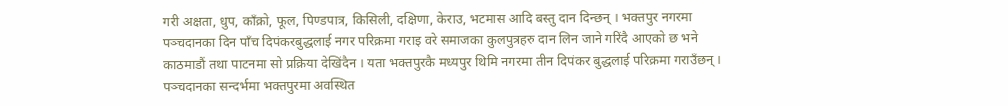गरी अक्षता, धुप, काँक्रो, फूल, पिण्डपात्र, किसिली, दक्षिणा, केराउ, भटमास आदि बस्तु दान दिन्छन् । भक्तपुर नगरमा पञ्चदानका दिन पाँच दिपंकरबुद्धलाई नगर परिक्रमा गराइ वरे समाजका कुलपुत्रहरु दान लिन जाने गरिंदै आएको छ भने काठमाडौं तथा पाटनमा सो प्रक्रिया देखिंदैन । यता भक्तपुरकै मध्यपुर थिमि नगरमा तीन दिपंकर बुद्धलाई परिक्रमा गराउँछन् ।
पञ्चदानका सन्दर्भमा भक्तपुरमा अवस्थित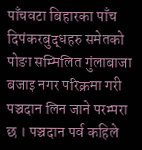पाँचवटा बिहारका पाँच दिपंकरबुद्धहरु समेतको पोङा सम्मिलित गुंलाबाजा बजाइ नगर परिक्रमा गरी पञ्चदान लिन जाने परम्परा छ । पञ्चदान पर्व कहिले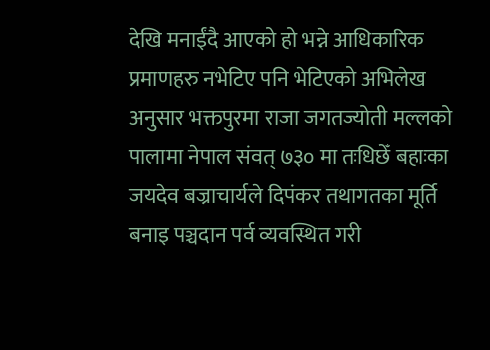देखि मनाईंदै आएको हो भन्ने आधिकारिक प्रमाणहरु नभेटिए पनि भेटिएको अभिलेख अनुसार भक्तपुरमा राजा जगतज्योती मल्लको पालामा नेपाल संवत् ७३० मा तःधिछेँ बहाःका जयदेव बज्राचार्यले दिपंकर तथागतका मूर्ति बनाइ पञ्चदान पर्व व्यवस्थित गरी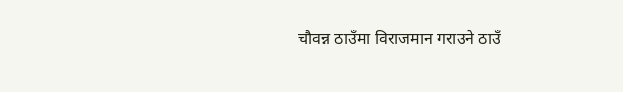चौवन्न ठाउँमा विराजमान गराउने ठाउँ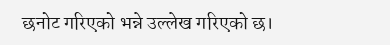छनोट गरिएको भन्ने उल्लेख गरिएको छ।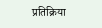प्रतिक्रिया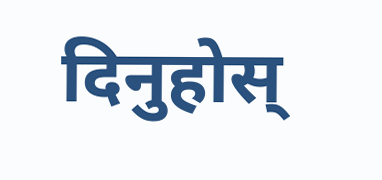दिनुहोस्